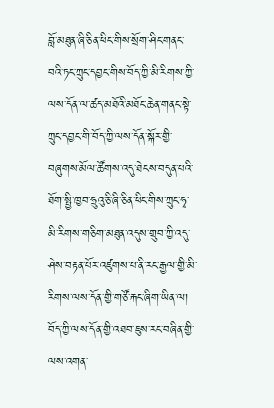བློ་མཐུན་ཞི་ཅིན་ཕིང་གིས་སྲོག་ཤིང་གནང་བའི་ཏང་ཀྲུང་དབྱང་གིས་བོད་ཀྱི་མི་རིགས་ཀྱི་ལས་དོན་ལ་ཚད་མཐོའི་མཐོང་ཆེན་གནང་སྟེ་ཀྲུང་དབྱང་གི་བོད་ཀྱི་ལས་དོན་སྐོར་གྱི་བཞུགས་མོལ་ཚོགས་འདུ་ཐེངས་བདུན་པའི་ཐོག་སྤྱི་ཁྱབ་ཧྲུའུ་ཅི་ཞི་ཅིན་ཕིང་གིས་ཀྲུང་ཧྭ་མི་རིགས་གཅིག་མཐུན་འདུས་གྲུབ་ཀྱི་འདུ་ཤེས་བརྟན་པོར་འཛུགས་པ་ནི་རང་རྒྱལ་གྱི་མི་རིགས་ལས་དོན་གྱི་གཙོ་རྐང་ཞིག་ཡིན་ལ། བོད་ཀྱི་ལས་དོན་གྱི་འཐབ་ཇུས་རང་བཞིན་གྱི་ལས་འགན་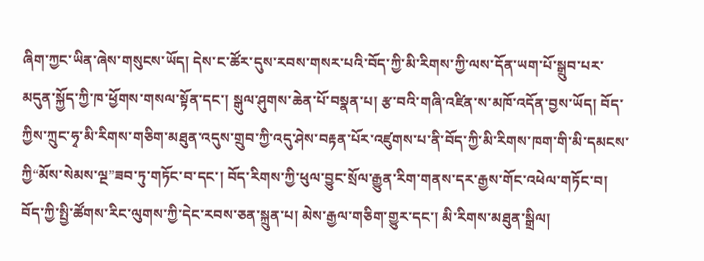ཞིག་ཀྱང་ཡིན་ཞེས་གསུངས་ཡོད། དེས་ང་ཚོར་དུས་རབས་གསར་པའི་བོད་ཀྱི་མི་རིགས་ཀྱི་ལས་དོན་ཡག་པོ་སྒྲུབ་པར་མདུན་སྐྱོད་ཀྱི་ཁ་ཕྱོགས་གསལ་སྟོན་དང་། སྒུལ་ཤུགས་ཆེན་པོ་བསྣན་པ། རྩ་བའི་གཞི་འཛིན་ས་མཁོ་འདོན་བྱས་ཡོད། བོད་ཀྱིས་ཀྲུང་ཧྭ་མི་རིགས་གཅིག་མཐུན་འདུས་གྲུབ་ཀྱི་འདུ་ཤེས་བརྟན་པོར་འཛུགས་པ་ནི་བོད་ཀྱི་མི་རིགས་ཁག་གི་མི་དམངས་ཀྱི“མོས་སེམས་ལྔ”ཟབ་ཏུ་གཏོང་བ་དང་། བོད་རིགས་ཀྱི་ཕུལ་བྱུང་སྲོལ་རྒྱུན་རིག་གནས་དར་རྒྱས་གོང་འཕེལ་གཏོང་བ། བོད་ཀྱི་སྤྱི་ཚོགས་རིང་ལུགས་ཀྱི་དེང་རབས་ཅན་སྐྲུན་པ། མེས་རྒྱལ་གཅིག་གྱུར་དང་། མི་རིགས་མཐུན་སྒྲིལ།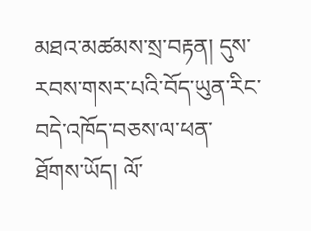མཐའ་མཚམས་སྲ་བརྟན། དུས་རབས་གསར་པའི་བོད་ཡུན་རིང་བདེ་འཁོད་བཅས་ལ་ཕན་ཐོགས་ཡོད། ལོ་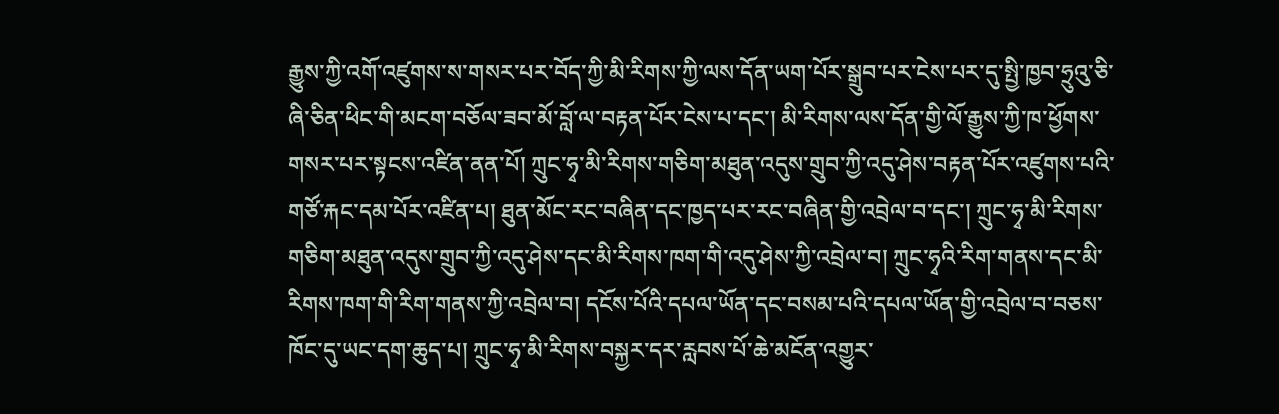རྒྱུས་ཀྱི་འགོ་འཛུགས་ས་གསར་པར་བོད་ཀྱི་མི་རིགས་ཀྱི་ལས་དོན་ཡག་པོར་སྒྲུབ་པར་ངེས་པར་དུ་སྤྱི་ཁྱབ་ཧྲུའུ་ཅི་ཞི་ཅིན་ཕིང་གི་མངག་བཅོལ་ཟབ་མོ་བློ་ལ་བརྟན་པོར་ངེས་པ་དང་། མི་རིགས་ལས་དོན་གྱི་ལོ་རྒྱུས་ཀྱི་ཁ་ཕྱོགས་གསར་པར་སྟངས་འཛིན་ནན་པོ། ཀྲུང་ཧྭ་མི་རིགས་གཅིག་མཐུན་འདུས་གྲུབ་ཀྱི་འདུ་ཤེས་བརྟན་པོར་འཛུགས་པའི་གཙོ་རྐང་དམ་པོར་འཛིན་པ། ཐུན་མོང་རང་བཞིན་དང་ཁྱད་པར་རང་བཞིན་གྱི་འབྲེལ་བ་དང་། ཀྲུང་ཧྭ་མི་རིགས་གཅིག་མཐུན་འདུས་གྲུབ་ཀྱི་འདུ་ཤེས་དང་མི་རིགས་ཁག་གི་འདུ་ཤེས་ཀྱི་འབྲེལ་བ། ཀྲུང་ཧྭའི་རིག་གནས་དང་མི་རིགས་ཁག་གི་རིག་གནས་ཀྱི་འབྲེལ་བ། དངོས་པོའི་དཔལ་ཡོན་དང་བསམ་པའི་དཔལ་ཡོན་གྱི་འབྲེལ་བ་བཅས་ཁོང་དུ་ཡང་དག་ཆུད་པ། ཀྲུང་ཧྭ་མི་རིགས་བསྐྱར་དར་རླབས་པོ་ཆེ་མངོན་འགྱུར་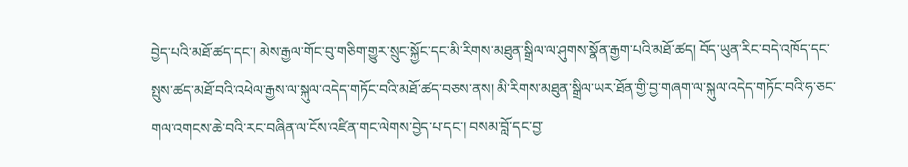བྱེད་པའི་མཐོ་ཚད་དང་། མེས་རྒྱལ་གོང་བུ་གཅིག་གྱུར་སྲུང་སྐྱོང་དང་མི་རིགས་མཐུན་སྒྲིལ་ལ་ཤུགས་སྣོན་རྒྱག་པའི་མཐོ་ཚད། བོད་ཡུན་རིང་བདེ་འཁོད་དང་སྤུས་ཚད་མཐོ་བའི་འཕེལ་རྒྱས་ལ་སྐུལ་འདེད་གཏོང་བའི་མཐོ་ཚད་བཅས་ནས། མི་རིགས་མཐུན་སྒྲིལ་ཡར་ཐོན་གྱི་བྱ་གཞག་ལ་སྐུལ་འདེད་གཏོང་བའི་ཧ་ཅང་གལ་འགངས་ཆེ་བའི་རང་བཞིན་ལ་ངོས་འཛིན་གང་ལེགས་བྱེད་པ་དང་། བསམ་བློ་དང་བྱ་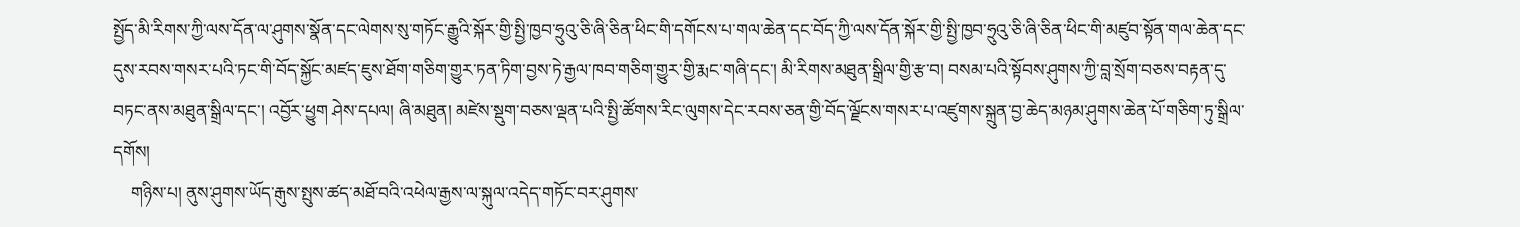སྤྱོད་མི་རིགས་ཀྱི་ལས་དོན་ལ་ཤུགས་སྣོན་དང་ལེགས་སུ་གཏོང་རྒྱུའི་སྐོར་གྱི་སྤྱི་ཁྱབ་ཧྲུའུ་ཅི་ཞི་ཅིན་ཕིང་གི་དགོངས་པ་གལ་ཆེན་དང་བོད་ཀྱི་ལས་དོན་སྐོར་གྱི་སྤྱི་ཁྱབ་ཧྲུའུ་ཅི་ཞི་ཅིན་ཕིང་གི་མཛུབ་སྟོན་གལ་ཆེན་དང་དུས་རབས་གསར་པའི་ཏང་གི་བོད་སྐྱོང་མཛད་ཇུས་ཐོག་གཅིག་གྱུར་ཏན་ཏིག་བྱས་ཏེ་རྒྱལ་ཁབ་གཅིག་གྱུར་གྱི་རྨང་གཞི་དང་། མི་རིགས་མཐུན་སྒྲིལ་གྱི་རྩ་བ། བསམ་པའི་སྟོབས་ཤུགས་ཀྱི་བླ་སྲོག་བཅས་བརྟན་དུ་བཏང་ནས་མཐུན་སྒྲིལ་དང་། འབྱོར་ཕྱུག ཤེས་དཔལ། ཞི་མཐུན། མཛེས་སྡུག་བཅས་ལྡན་པའི་སྤྱི་ཚོགས་རིང་ལུགས་དེང་རབས་ཅན་གྱི་བོད་ལྗོངས་གསར་པ་འཛུགས་སྐྲུན་བྱ་ཆེད་མཉམ་ཤུགས་ཆེན་པོ་གཅིག་ཏུ་སྒྲིལ་དགོས།
    གཉིས་པ། ནུས་ཤུགས་ཡོད་རྒུས་སྤུས་ཚད་མཐོ་བའི་འཕེལ་རྒྱས་ལ་སྐུལ་འདེད་གཏོང་བར་ཤུགས་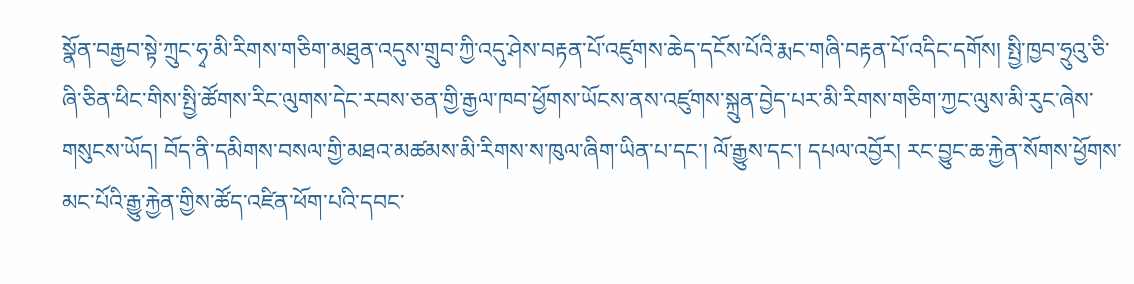སྣོན་བརྒྱབ་སྟེ་ཀྲུང་ཧྭ་མི་རིགས་གཅིག་མཐུན་འདུས་གྲུབ་ཀྱི་འདུ་ཤེས་བརྟན་པོ་འཛུགས་ཆེད་དངོས་པོའི་རྨང་གཞི་བརྟན་པོ་འདིང་དགོས། སྤྱི་ཁྱབ་ཧྲུའུ་ཅི་ཞི་ཅིན་ཕིང་གིས་སྤྱི་ཚོགས་རིང་ལུགས་དེང་རབས་ཅན་གྱི་རྒྱལ་ཁབ་ཕྱོགས་ཡོངས་ནས་འཛུགས་སྐྲུན་བྱེད་པར་མི་རིགས་གཅིག་ཀྱང་ལུས་མི་རུང་ཞེས་གསུངས་ཡོད། བོད་ནི་དམིགས་བསལ་གྱི་མཐའ་མཚམས་མི་རིགས་ས་ཁུལ་ཞིག་ཡིན་པ་དང་། ལོ་རྒྱུས་དང་། དཔལ་འབྱོར། རང་བྱུང་ཆ་རྐྱེན་སོགས་ཕྱོགས་མང་པོའི་རྒྱུ་རྐྱེན་གྱིས་ཚོད་འཛིན་ཕོག་པའི་དབང་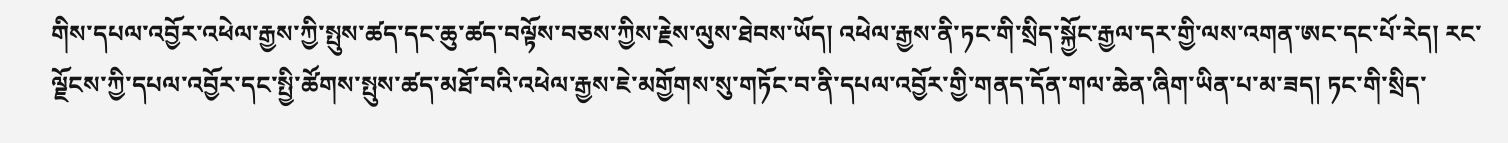གིས་དཔལ་འབྱོར་འཕེལ་རྒྱས་ཀྱི་སྤུས་ཚད་དང་ཆུ་ཚད་བལྟོས་བཅས་ཀྱིས་རྗེས་ལུས་ཐེབས་ཡོད། འཕེལ་རྒྱས་ནི་ཏང་གི་སྲིད་སྐྱོང་རྒྱལ་དར་གྱི་ལས་འགན་ཨང་དང་པོ་རེད། རང་ལྗོངས་ཀྱི་དཔལ་འབྱོར་དང་སྤྱི་ཚོགས་སྤུས་ཚད་མཐོ་བའི་འཕེལ་རྒྱས་ཇེ་མགྱོགས་སུ་གཏོང་བ་ནི་དཔལ་འབྱོར་གྱི་གནད་དོན་གལ་ཆེན་ཞིག་ཡིན་པ་མ་ཟད། ཏང་གི་སྲིད་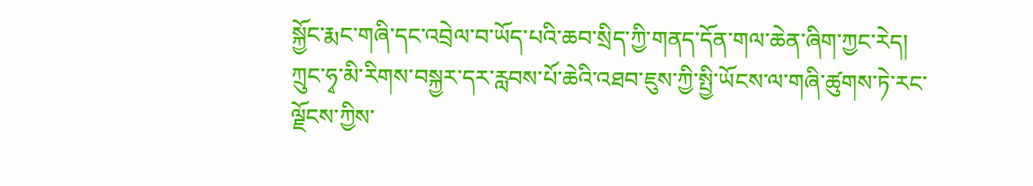སྐྱོང་རྨང་གཞི་དང་འབྲེལ་བ་ཡོད་པའི་ཆབ་སྲིད་ཀྱི་གནད་དོན་གལ་ཆེན་ཞིག་ཀྱང་རེད། ཀྲུང་ཧྭ་མི་རིགས་བསྐྱར་དར་རླབས་པོ་ཆེའི་འཐབ་ཇུས་ཀྱི་སྤྱི་ཡོངས་ལ་གཞི་ཚུགས་ཏེ་རང་ལྗོངས་ཀྱིས་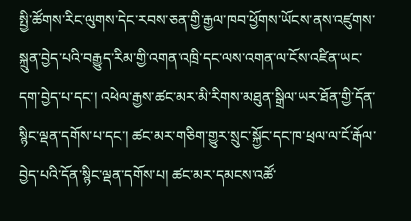སྤྱི་ཚོགས་རིང་ལུགས་དེང་རབས་ཅན་གྱི་རྒྱལ་ཁབ་ཕྱོགས་ཡོངས་ནས་འཛུགས་སྐྲུན་བྱེད་པའི་བརྒྱུད་རིམ་གྱི་འགན་འཁྲི་དང་ལས་འགན་ལ་ངོས་འཛིན་ཡང་དག་བྱེད་པ་དང་། འཕེལ་རྒྱས་ཚང་མར་མི་རིགས་མཐུན་སྒྲིལ་ཡར་ཐོན་གྱི་དོན་སྙིང་ལྡན་དགོས་པ་དང་། ཚང་མར་གཅིག་གྱུར་སྲུང་སྐྱོང་དང་ཁ་ཕྲལ་ལ་ངོ་རྒོལ་བྱེད་པའི་དོན་སྙིང་ལྡན་དགོས་པ། ཚང་མར་དམངས་འཚོ་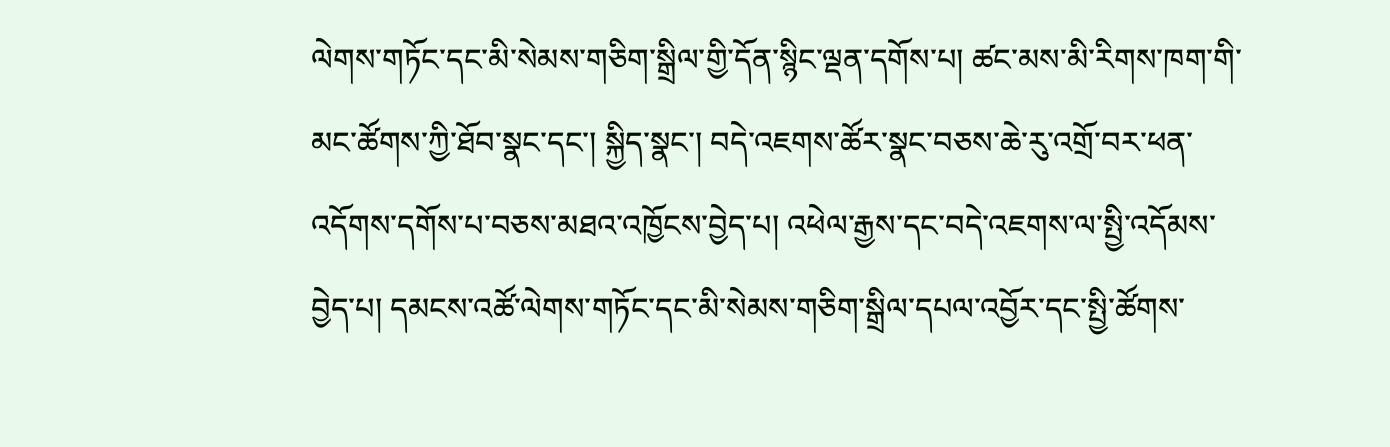ལེགས་གཏོང་དང་མི་སེམས་གཅིག་སྒྲིལ་གྱི་དོན་སྙིང་ལྡན་དགོས་པ། ཚང་མས་མི་རིགས་ཁག་གི་མང་ཚོགས་ཀྱི་ཐོབ་སྣང་དང་། སྐྱིད་སྣང་། བདེ་འཇགས་ཚོར་སྣང་བཅས་ཆེ་རུ་འགྲོ་བར་ཕན་འདོགས་དགོས་པ་བཅས་མཐའ་འཁྱོངས་བྱེད་པ། འཕེལ་རྒྱས་དང་བདེ་འཇགས་ལ་སྤྱི་འདོམས་བྱེད་པ། དམངས་འཚོ་ལེགས་གཏོང་དང་མི་སེམས་གཅིག་སྒྲིལ་དཔལ་འབྱོར་དང་སྤྱི་ཚོགས་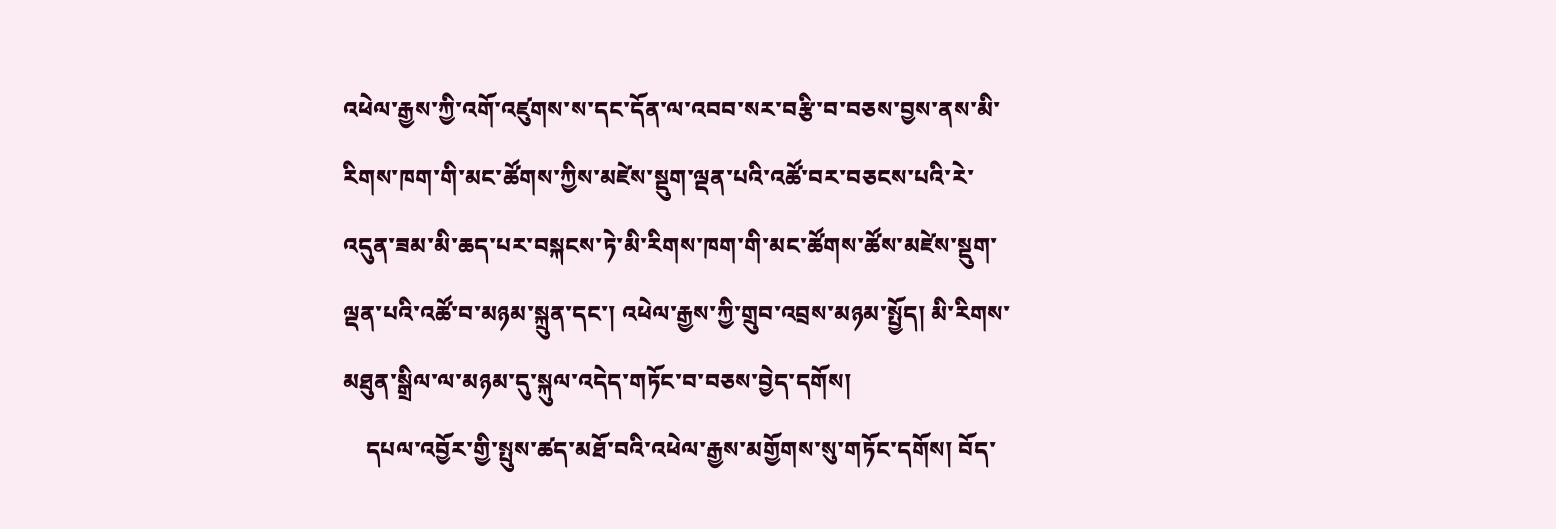འཕེལ་རྒྱས་ཀྱི་འགོ་འཛུགས་ས་དང་དོན་ལ་འབབ་སར་བརྩི་བ་བཅས་བྱས་ནས་མི་རིགས་ཁག་གི་མང་ཚོགས་ཀྱིས་མཛེས་སྡུག་ལྡན་པའི་འཚོ་བར་བཅངས་པའི་རེ་འདུན་ཟམ་མི་ཆད་པར་བསྐངས་ཏེ་མི་རིགས་ཁག་གི་མང་ཚོགས་ཚོས་མཛེས་སྡུག་ལྡན་པའི་འཚོ་བ་མཉམ་སྐྲུན་དང་། འཕེལ་རྒྱས་ཀྱི་གྲུབ་འབྲས་མཉམ་སྤྱོད། མི་རིགས་མཐུན་སྒྲིལ་ལ་མཉམ་དུ་སྐུལ་འདེད་གཏོང་བ་བཅས་བྱེད་དགོས།
    དཔལ་འབྱོར་གྱི་སྤུས་ཚད་མཐོ་བའི་འཕེལ་རྒྱས་མགྱོགས་སུ་གཏོང་དགོས། བོད་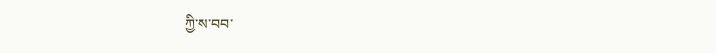ཀྱི་ས་བབ་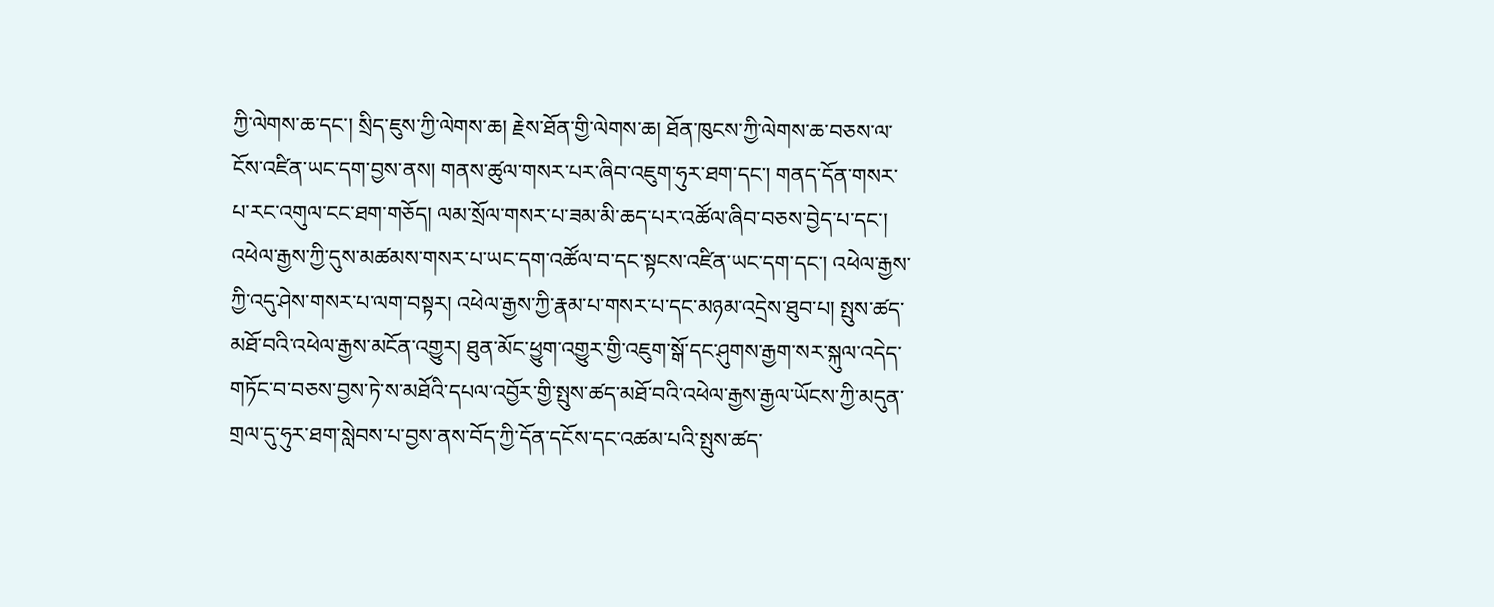ཀྱི་ལེགས་ཆ་དང་། སྲིད་ཇུས་ཀྱི་ལེགས་ཆ། རྗེས་ཐོན་གྱི་ལེགས་ཆ། ཐོན་ཁུངས་ཀྱི་ལེགས་ཆ་བཅས་ལ་ངོས་འཛིན་ཡང་དག་བྱས་ནས། གནས་ཚུལ་གསར་པར་ཞིབ་འཇུག་ཧུར་ཐག་དང་། གནད་དོན་གསར་པ་རང་འགུལ་ངང་ཐག་གཅོད། ལམ་སྲོལ་གསར་པ་ཟམ་མི་ཆད་པར་འཚོལ་ཞིབ་བཅས་བྱེད་པ་དང་། འཕེལ་རྒྱས་ཀྱི་དུས་མཚམས་གསར་པ་ཡང་དག་འཚོལ་བ་དང་སྟངས་འཛིན་ཡང་དག་དང་། འཕེལ་རྒྱས་ཀྱི་འདུ་ཤེས་གསར་པ་ལག་བསྟར། འཕེལ་རྒྱས་ཀྱི་རྣམ་པ་གསར་པ་དང་མཉམ་འདྲེས་ཐུབ་པ། སྤུས་ཚད་མཐོ་བའི་འཕེལ་རྒྱས་མངོན་འགྱུར། ཐུན་མོང་ཕྱུག་འགྱུར་གྱི་འཇུག་སྒོ་དང་ཤུགས་རྒྱག་སར་སྐུལ་འདེད་གཏོང་བ་བཅས་བྱས་ཏེ་ས་མཐོའི་དཔལ་འབྱོར་གྱི་སྤུས་ཚད་མཐོ་བའི་འཕེལ་རྒྱས་རྒྱལ་ཡོངས་ཀྱི་མདུན་གྲལ་དུ་ཧུར་ཐག་སླེབས་པ་བྱས་ནས་བོད་ཀྱི་དོན་དངོས་དང་འཚམ་པའི་སྤུས་ཚད་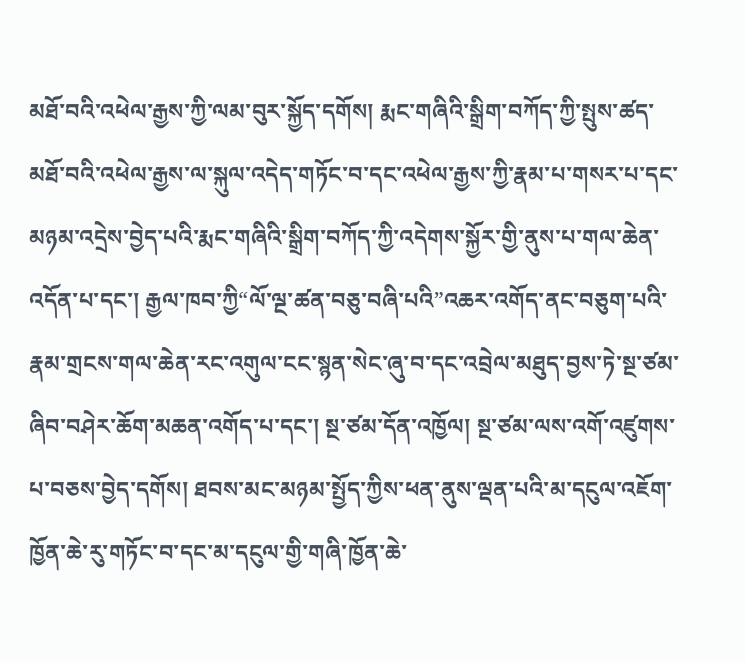མཐོ་བའི་འཕེལ་རྒྱས་ཀྱི་ལམ་བུར་སྐྱོད་དགོས། རྨང་གཞིའི་སྒྲིག་བཀོད་ཀྱི་སྤུས་ཚད་མཐོ་བའི་འཕེལ་རྒྱས་ལ་སྐུལ་འདེད་གཏོང་བ་དང་འཕེལ་རྒྱས་ཀྱི་རྣམ་པ་གསར་པ་དང་མཉམ་འདྲེས་བྱེད་པའི་རྨང་གཞིའི་སྒྲིག་བཀོད་ཀྱི་འདེགས་སྐྱོར་གྱི་ནུས་པ་གལ་ཆེན་འདོན་པ་དང་། རྒྱལ་ཁབ་ཀྱི“ལོ་ལྔ་ཚན་བཅུ་བཞི་པའི”འཆར་འགོད་ནང་བཅུག་པའི་རྣམ་གྲངས་གལ་ཆེན་རང་འགུལ་ངང་སྙན་སེང་ཞུ་བ་དང་འབྲེལ་མཐུད་བྱས་ཏེ་སྔ་ཙམ་ཞིབ་བཤེར་ཆོག་མཆན་འགོད་པ་དང་། སྔ་ཙམ་དོན་འཁྱོལ། སྔ་ཙམ་ལས་འགོ་འཛུགས་པ་བཅས་བྱེད་དགོས། ཐབས་མང་མཉམ་སྤྱོད་ཀྱིས་ཕན་ནུས་ལྡན་པའི་མ་དངུལ་འཇོག་ཁྱོན་ཆེ་རུ་གཏོང་བ་དང་མ་དངུལ་གྱི་གཞི་ཁྱོན་ཆེ་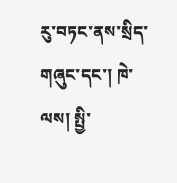རུ་བཏང་ནས་སྲིད་གཞུང་དང་། ཁེ་ལས། སྤྱི་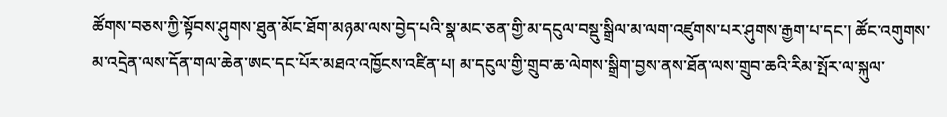ཚོགས་བཅས་ཀྱི་སྟོབས་ཤུགས་ཐུན་མོང་ཐོག་མཉམ་ལས་བྱེད་པའི་སྣ་མང་ཅན་གྱི་མ་དངུལ་བསྡུ་སྒྲིལ་མ་ལག་འཛུགས་པར་ཤུགས་རྒྱག་པ་དང་། ཚོང་འགུགས་མ་འདྲེན་ལས་དོན་གལ་ཆེན་ཨང་དང་པོར་མཐའ་འཁྱོངས་འཛིན་པ། མ་དངུལ་གྱི་གྲུབ་ཆ་ལེགས་སྒྲིག་བྱས་ནས་ཐོན་ལས་གྲུབ་ཆའི་རིམ་སྤོར་ལ་སྐུལ་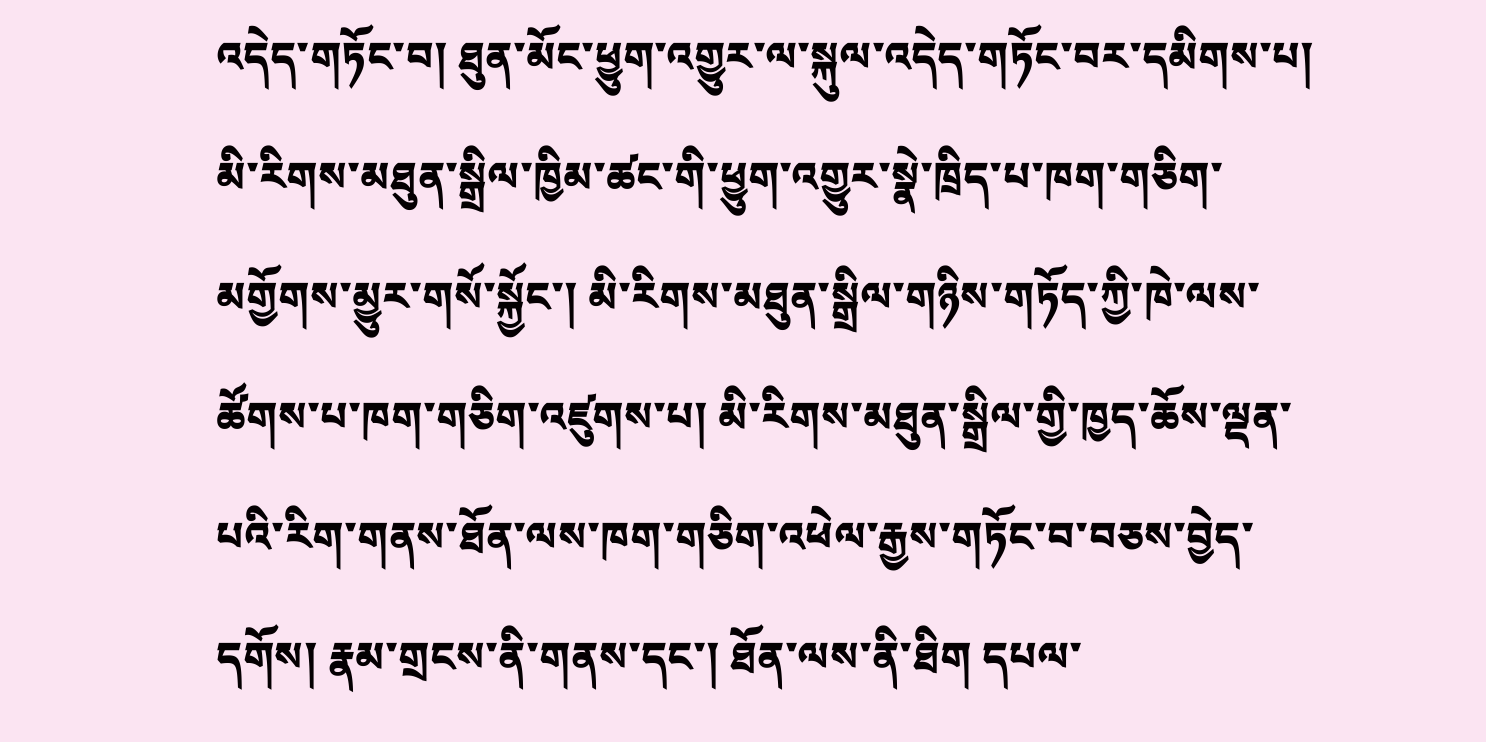འདེད་གཏོང་བ། ཐུན་མོང་ཕྱུག་འགྱུར་ལ་སྐུལ་འདེད་གཏོང་བར་དམིགས་པ། མི་རིགས་མཐུན་སྒྲིལ་ཁྱིམ་ཚང་གི་ཕྱུག་འགྱུར་སྣེ་ཁྲིད་པ་ཁག་གཅིག་མགྱོགས་མྱུར་གསོ་སྐྱོང་། མི་རིགས་མཐུན་སྒྲིལ་གཉིས་གཏོད་ཀྱི་ཁེ་ལས་ཚོགས་པ་ཁག་གཅིག་འཛུགས་པ། མི་རིགས་མཐུན་སྒྲིལ་གྱི་ཁྱད་ཆོས་ལྡན་པའི་རིག་གནས་ཐོན་ལས་ཁག་གཅིག་འཕེལ་རྒྱས་གཏོང་བ་བཅས་བྱེད་དགོས། རྣམ་གྲངས་ནི་གནས་དང་། ཐོན་ལས་ནི་ཐིག དཔལ་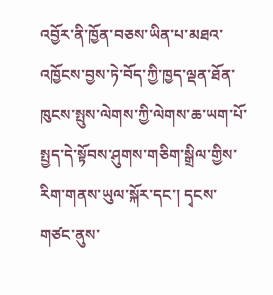འབྱོར་ནི་ཁྱོན་བཅས་ཡིན་པ་མཐའ་འཁྱོངས་བྱས་ཏེ་བོད་ཀྱི་ཁྱད་ལྡན་ཐོན་ཁུངས་སྤུས་ལེགས་ཀྱི་ལེགས་ཆ་ཡག་པོ་སྤྱད་དེ་སྟོབས་ཤུགས་གཅིག་སྒྲིལ་གྱིས་རིག་གནས་ཡུལ་སྐོར་དང་། དྭངས་གཙང་ནུས་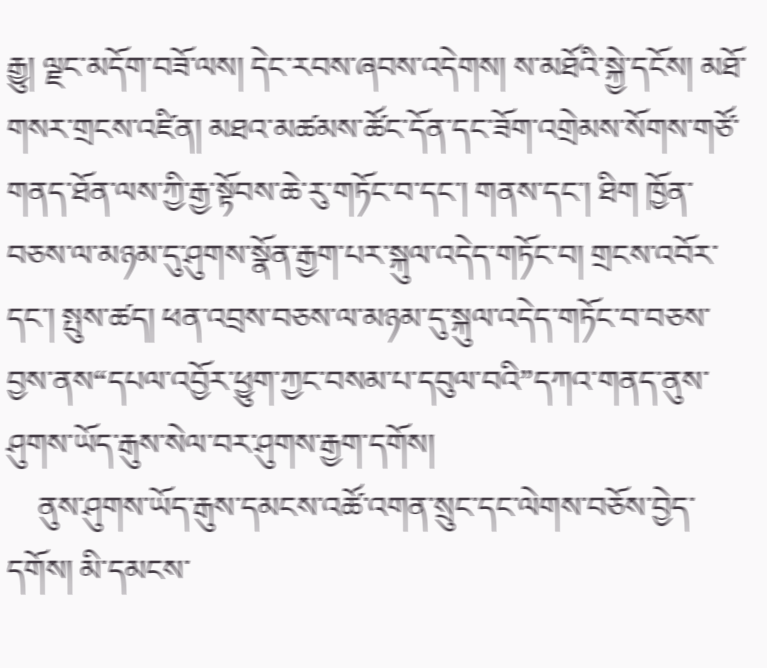རྒྱུ། ལྗང་མདོག་བཟོ་ལས། དེང་རབས་ཞབས་འདེགས། ས་མཐོའི་སྐྱེ་དངོས། མཐོ་གསར་གྲངས་འཛིན། མཐའ་མཚམས་ཚོང་དོན་དང་ཟོག་འགྲེམས་སོགས་གཙོ་གནད་ཐོན་ལས་ཀྱི་རྒྱ་སྟོབས་ཆེ་རུ་གཏོང་བ་དང་། གནས་དང་། ཐིག ཁྱོན་བཅས་ལ་མཉམ་དུ་ཤུགས་སྣོན་རྒྱག་པར་སྐུལ་འདེད་གཏོང་བ། གྲངས་འབོར་དང་། སྤུས་ཚད། ཕན་འབྲས་བཅས་ལ་མཉམ་དུ་སྐུལ་འདེད་གཏོང་བ་བཅས་བྱས་ནས“དཔལ་འབྱོར་ཕྱུག་ཀྱང་བསམ་པ་དབུལ་བའི”དཀའ་གནད་ནུས་ཤུགས་ཡོད་རྒུས་སེལ་བར་ཤུགས་རྒྱག་དགོས།
    ནུས་ཤུགས་ཡོད་རྒུས་དམངས་འཚོ་འགན་སྲུང་དང་ལེགས་བཅོས་བྱེད་དགོས། མི་དམངས་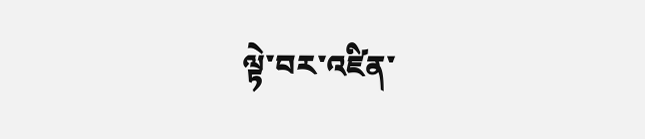ལྟེ་བར་འཛིན་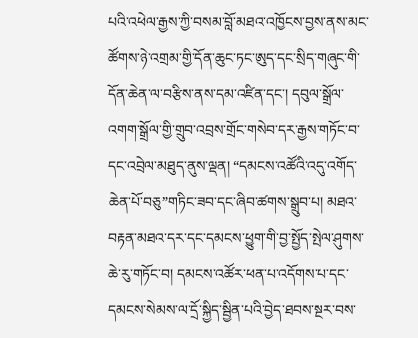པའི་འཕེལ་རྒྱས་ཀྱི་བསམ་བློ་མཐའ་འཁྱོངས་བྱས་ནས་མང་ཚོགས་ཉེ་འགྲམ་གྱི་དོན་ཆུང་ཏང་ཨུད་དང་སྲིད་གཞུང་གི་དོན་ཆེན་ལ་བརྩིས་ནས་དམ་འཛིན་དང་། དབུལ་སྒྲོལ་འགག་སྒྲོལ་གྱི་གྲུབ་འབྲས་གྲོང་གསེབ་དར་རྒྱས་གཏོང་བ་དང་འབྲེལ་མཐུད་ནུས་ལྡན། “དམངས་འཚོའི་འདུ་འགོད་ཆེན་པོ་བཅུ”གཏིང་ཟབ་དང་ཞིབ་ཚགས་སྒྲུབ་པ། མཐའ་བརྟན་མཐའ་དར་དང་དམངས་ཕྱུག་གི་བྱ་སྤྱོད་སྤེལ་ཤུགས་ཆེ་རུ་གཏོང་བ། དམངས་འཚོར་ཕན་པ་འདོགས་པ་དང་དམངས་སེམས་ལ་དྲོ་སྐྱིད་སྦྱིན་པའི་བྱེད་ཐབས་སྔར་བས་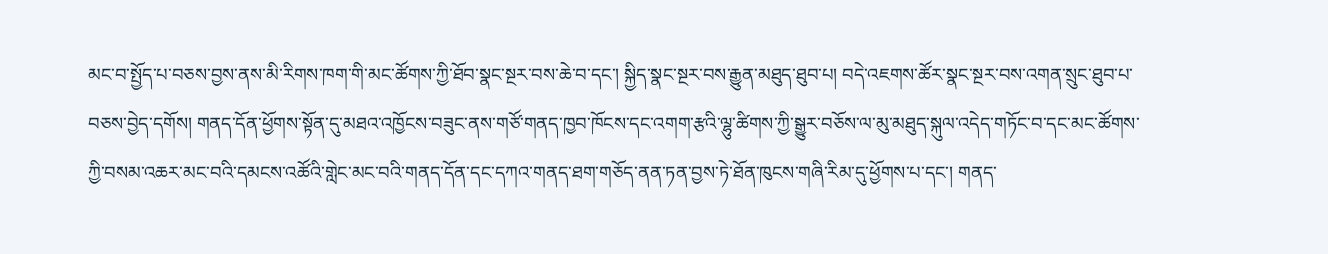མང་བ་སྤྱོད་པ་བཅས་བྱས་ནས་མི་རིགས་ཁག་གི་མང་ཚོགས་ཀྱི་ཐོབ་སྣང་སྔར་བས་ཆེ་བ་དང་། སྐྱིད་སྣང་སྔར་བས་རྒྱུན་མཐུད་ཐུབ་པ། བདེ་འཇགས་ཚོར་སྣང་སྔར་བས་འགན་སྲུང་ཐུབ་པ་བཅས་བྱེད་དགོས། གནད་དོན་ཕྱོགས་སྟོན་དུ་མཐའ་འཁྱོངས་བཟུང་ནས་གཙོ་གནད་ཁྱབ་ཁོངས་དང་འགག་རྩའི་ལྷུ་ཚིགས་ཀྱི་སྒྱུར་བཅོས་ལ་མུ་མཐུད་སྐུལ་འདེད་གཏོང་བ་དང་མང་ཚོགས་ཀྱི་བསམ་འཆར་མང་བའི་དམངས་འཚོའི་གླེང་མང་བའི་གནད་དོན་དང་དཀའ་གནད་ཐག་གཅོད་ནན་ཏན་བྱས་ཏེ་ཐོན་ཁུངས་གཞི་རིམ་དུ་ཕྱོགས་པ་དང་། གནད་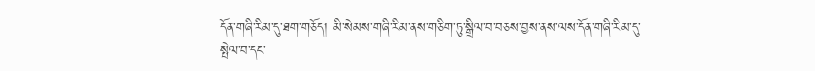དོན་གཞི་རིམ་དུ་ཐག་གཅོད། མི་སེམས་གཞི་རིམ་ནས་གཅིག་ཏུ་སྒྲིལ་བ་བཅས་བྱས་ནས་ལས་དོན་གཞི་རིམ་དུ་སྤེལ་བ་དང་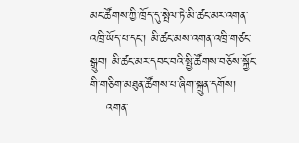མང་ཚོགས་ཀྱི་ཁྲོད་དུ་སྤེལ་ཏེ་མི་ཚང་མར་འགན་འཁྲི་ཡོད་པ་དང་། མི་ཚང་མས་འགན་འཁྲི་གཙང་སྒྲུབ། མི་ཚང་མར་དབང་བའི་སྤྱི་ཚོགས་བཅོས་སྐྱོང་གི་གཅིག་མཐུན་ཚོགས་པ་ཞིག་སྐྲུན་དགོས།
    འགན་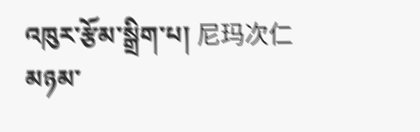འཁུར་རྩོམ་སྒྲིག་པ། 尼玛次仁
མཉམ་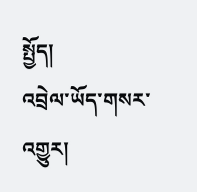སྤྱོད།
འབྲེལ་ཡོད་གསར་འགྱུར།